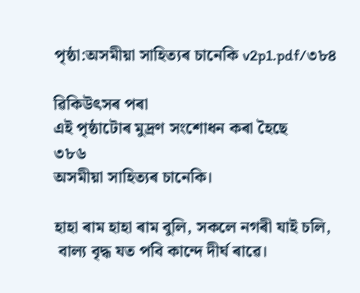পৃষ্ঠা:অসমীয়া সাহিত্যৰ চানেকি v2p1.pdf/৩৮৪

ৱিকিউৎসৰ পৰা
এই পৃষ্ঠাটোৰ মুদ্ৰণ সংশোধন কৰা হৈছে
৩৮৬
অসমীয়া সাহিত্যৰ চানেকি।

হাহা ৰাম হাহা ৰাম বুলি, সকলে নগৰী যাই চলি,
 বাল্য বৃদ্ধ যত পবি কান্দে দীৰ্ঘ ৰাৱে।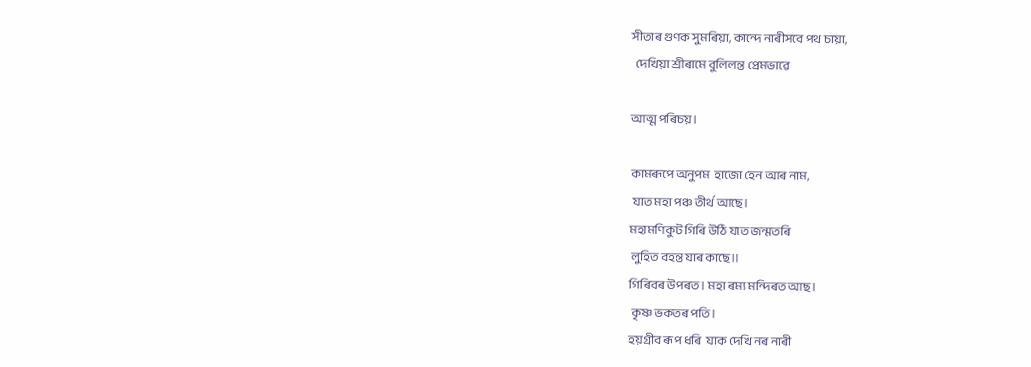সীতাৰ গুণক সুমৰিয়া, কান্দে নাৰীসবে পথ চায়া,
  দেখিয়া শ্ৰীৰামে বুলিলন্ত প্ৰেমভাৱে

আত্ম পৰিচয়।

কামৰূপে অনুপম  হাজো হেন আৰ নাম,
 যাত মহা পঞ্চ তীৰ্থ আছে।
মহামণিকুট গিৰি উঠি যাত জন্মতৰি
 লুহিত বহন্ত যাৰ কাছে॥
গিৰিবৰ উপৰত। মহা ৰম্য মন্দিৰত আছ।
 কৃষ্ণ ভকতৰ পতি।
হয়গ্ৰীব ৰূপ ধৰি  যাক দেখি নৰ নাৰী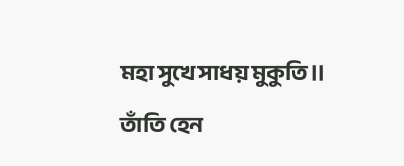মহা সুখে সাধয় মুকুতি॥
তাঁতি হেন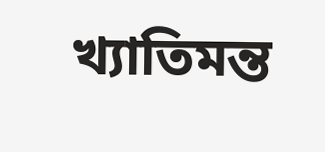খ্যাতিমন্ত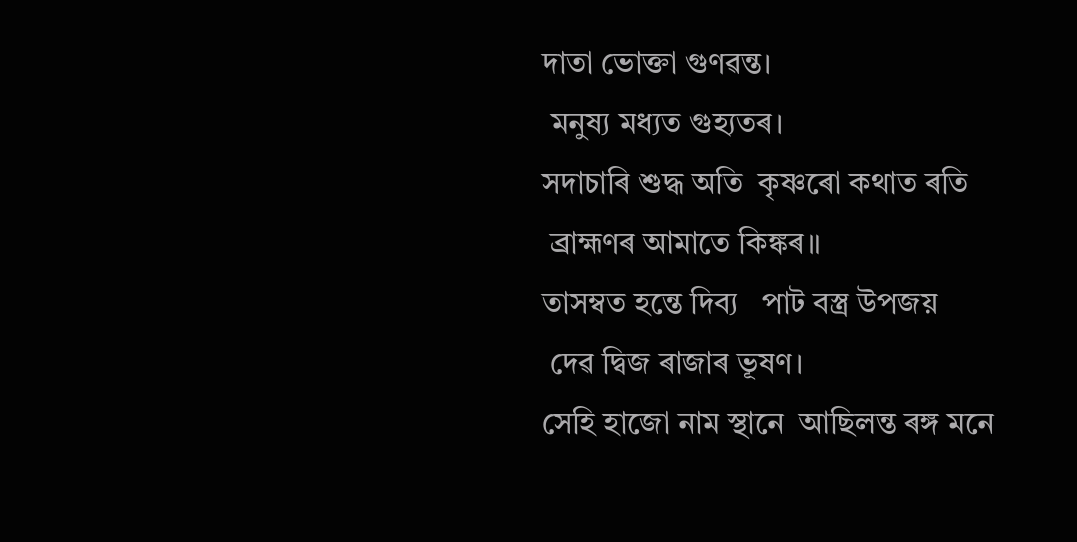দাতা ভোক্তা গুণৱন্ত।
 মনুষ্য মধ্যত গুহ্যতৰ।
সদাচাৰি শুদ্ধ অতি  কৃষ্ণৰো কথাত ৰতি
 ব্ৰাহ্মণৰ আমাতে কিঙ্কৰ॥
তাসম্বত হন্তে দিব্য   পাট বস্ত্ৰ উপজয়
 দেৱ দ্বিজ ৰাজাৰ ভূষণ।
সেহি হাজো নাম স্থানে  আছিলন্ত ৰঙ্গ মনে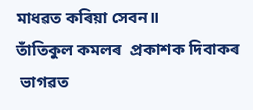মাধৱত কৰিয়া সেবন॥
তাঁতিকুল কমলৰ  প্ৰকাশক দিবাকৰ
 ভাগৱত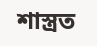শাস্ত্ৰত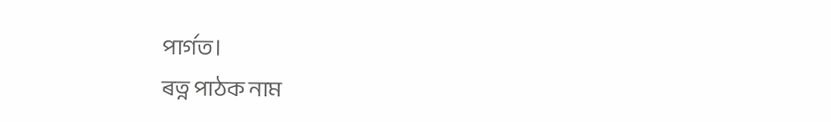পাৰ্গত।
ৰত্ন পাঠক নাম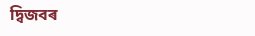দ্বিজবৰ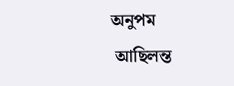অনুপম
 আছিলন্ত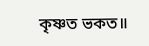কৃষ্ণত ভকত॥